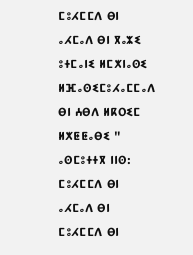ⵎⵓⵃⵎⵎⴷ ⴱⵏ ⴰⵃⵎⴰⴷ ⴱⵏ ⴳⴰⵣⵉ ⵓⵜⵎⴰⵏⵉ ⵍⵎⵅⵏⴰⵙⵉ ⵍⴼⴰⵙⵉⵎⵓⵃⴰⵎⵎⴰⴷ ⴱⵏ ⵄⴱⴷ ⵍⴽⵔⵉⵎ ⵍⵅⵟⵟⴰⴱⵉ "
ⴰⵙⵎⵓⵜⵜⴳ ⵏⵏⵙ:
ⵎⵓⵃⵎⵎⴷ ⴱⵏ ⴰⵃⵎⴰⴷ ⴱⵏ ⵎⵓⵃⵎⵎⴷ ⴱⵏ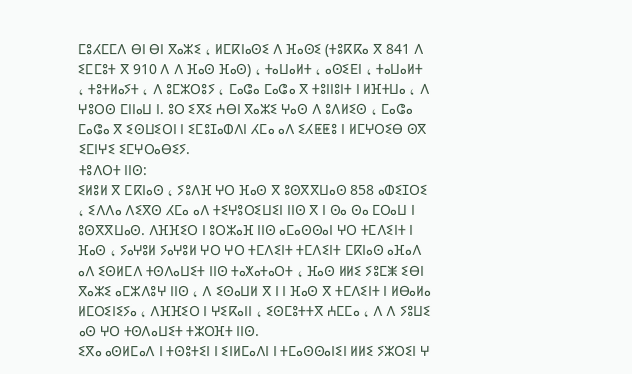ⵎⵓⵃⵎⵎⴷ ⴱⵏ ⴱⵏ ⴳⴰⵣⵉ ، ⵍⵎⴽⵏⴰⵙⵉ ⴷ ⴼⴰⵙⵉ (ⵜⵓⴽⴽⴰ ⴳ 841 ⴷ ⵉⵎⵎⵓⵜ ⴳ 910 ⴷ ⴷ ⴼⴰⵙ ⴼⴰⵙ) ، ⵜⴰⵡⴰⵍⵜ ، ⴰⵙⵉⴹⵏ ، ⵜⴰⵡⴰⵍⵜ ، ⵜⵓⵜⵍⴰⵢⵜ ، ⴷ ⵓⵎⵣⵔⵓⵢ ، ⵎⴰⵛⴰ ⵎⴰⵛⴰ ⴳ ⵜⵓⵏⵏⵓⵏⵜ ⵏ ⵍⴼⵜⵡⴰ ، ⴷ ⵖⵓⵔⵙ ⵎⵏⵏⴰⵡ ⵏ. ⵓⵔ ⵉⴳⵉ ⵄⴱⵏ ⴳⴰⵣⵉ ⵖⴰⵙ ⴷ ⵓⴷⵍⵉⵙ ، ⵎⴰⵛⴰ ⵎⴰⵛⴰ ⴳ ⵉⵙⵡⵉⵔⵏ ⵏ ⵉⵎⵓⵊⴰⵀⴷⵏ ⵃⵎⴰ ⴰⴷ ⵉⵃⵟⵟⵓ ⵏ ⵍⵎⵖⵔⵉⴱ ⵙⴳ ⵉⵎⵏⵖⵉ ⵉⵎⵖⵔⴰⴱⵉⵢ.
ⵜⵓⴷⵔⵜ ⵏⵏⵙ:
ⵉⵍⵓⵍ ⴳ ⵎⴽⵏⴰⵙ ، ⵢⵓⴷⴼ ⵖⵔ ⴼⴰⵙ ⴳ ⵓⵙⴳⴳⵡⴰⵙ 858 ⴰⵀⵉⵊⵔⵉ ، ⵉⴷⴷⴰ ⴷⵉⴳⵙ ⵃⵎⴰ ⴰⴷ ⵜⵉⵖⵓⵔⵉⵡⵉⵏ ⵏⵏⵙ ⴳ ⵏ ⵙⴰ ⵙⴰ ⵎⵔⴰⵡ ⵏ ⵓⵙⴳⴳⵡⴰⵙ. ⴷⴼⴼⵉⵔ ⵏ ⵓⵔⵣⴰⴼ ⵏⵏⵙ ⴰⵎⴰⵙⵙⴰⵏ ⵖⵔ ⵜⵎⴷⵉⵏⵜ ⵏ ⴼⴰⵙ ، ⵢⴰⵖⵓⵍ ⵢⴰⵖⵓⵍ ⵖⵔ ⵖⵔ ⵜⵎⴷⵉⵏⵜ ⵜⵎⴷⵉⵏⵜ ⵎⴽⵏⴰⵙ ⴰⴼⴰⴷ ⴰⴷ ⵉⵙⵍⵎⴷ ⵜⵙⴷⴰⵡⵉⵜ ⵏⵏⵙ ⵜⴰⵅⴰⵜⴰⵔⵜ ، ⴼⴰⵙ ⵍⵍⵉ ⵢⵓⵎⵥ ⵉⴱⵏ ⴳⴰⵣⵉ ⴰⵎⵣⴷⵓⵖ ⵏⵏⵙ ، ⴷ ⵉⵙⴰⵡⵍ ⴳ ⵏ ⵏ ⴼⴰⵙ ⴳ ⵜⵎⴷⵉⵏⵜ ⵏ ⵍⴱⴰⵍⴰ ⵍⵎⵔⵉⵏⵉⵢⴰ ، ⴷⴼⴼⵉⵔ ⵏ ⵖⵉⴽⴰⵏⵏ ، ⵉⵙⵎⵓⵜⵜⴳ ⵄⵎⵎⴰ ، ⴷ ⴷ ⵢⵓⵡⵉ ⴰⵙ ⵖⵔ ⵜⵙⴷⴰⵡⵉⵜ ⵜⵣⵔⴼⵜ ⵏⵏⵙ.
ⵉⴳⴰ ⴰⵙⵍⵎⴰⴷ ⵏ ⵜⵙⵓⵜⵉⵏ ⵏ ⵉⵏⵍⵎⴰⴷⵏ ⵏ ⵜⵎⴰⵙⵙⴰⵏⵉⵏ ⵍⵍⵉ ⵢⵣⵔⵉⵏ ⵖ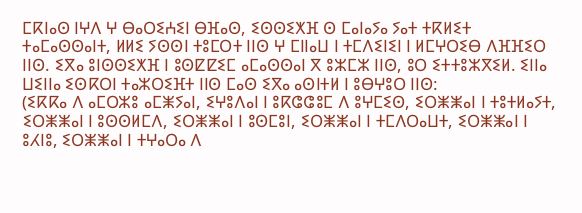ⵎⴽⵏⴰⵙ ⵏⵖⴷ ⵖ ⴱⴰⵔⵉⵄⵉⵏ ⴱⴼⴰⵙ, ⵉⵙⵙⵉⵅⴼ ⵙ ⵎⴰⵏⴰⵢⴰ ⵢⴰⵜ ⵜⴽⵍⵉⵜ ⵜⴰⵎⴰⵙⵙⴰⵏⵜ, ⵍⵍⵉ ⵢⵙⵙⵏ ⵜⵓⵎⵔⵜ ⵏⵏⵙ ⵖ ⵎⵏⵏⴰⵡ ⵏ ⵜⵎⴷⵉⵏⵉⵏ ⵏ ⵍⵎⵖⵔⵉⴱ ⴷⴼⴼⵉⵔ ⵏⵏⵙ. ⵉⴳⴰ ⵓⵏⵙⵙⵉⵅⴼ ⵏ ⵓⵙⵇⵇⵉⵎ ⴰⵎⴰⵙⵙⴰⵏ ⴳ ⵓⵣⵎⵣ ⵏⵏⵙ, ⵓⵔ ⵉⵜⵜⵓⵣⴳⵉⵍ. ⵉⵏⵏⴰ ⵡⵉⵏⵏⴰ ⵉⵙⴽⵔⵏ ⵜⴰⵣⵔⵉⴼⵜ ⵏⵏⵙ ⵎⴰⵙ ⵉⴳⴰ ⴰⵙⵏⵜⵍ ⵏ ⵓⴱⵖⵓⵔ ⵏⵏⵙ:
(ⵉⴽⴽⴰ ⴷ ⴰⵎⵔⵣⵓ ⴰⵎⵥⵢⴰⵏ, ⵉⵖⵓⴷⴰⵏ ⵏ ⵓⴽⵛⵛⵓⵎ ⴷ ⵓⵖⵎⵉⵙ, ⵉⵔⵥⵥⴰⵏ ⵏ ⵜⵓⵜⵍⴰⵢⵜ, ⵉⵔⵥⵥⴰⵏ ⵏ ⵓⵙⵙⵍⵎⴷ, ⵉⵔⵥⵥⴰⵏ ⵏ ⵓⵙⵎⵓⵏ, ⵉⵔⵥⵥⴰⵏ ⵏ ⵜⵎⴷⵔⴰⵡⵜ, ⵉⵔⵥⵥⴰⵏ ⵏ ⵓⵃⵏⵓ, ⵉⵔⵥⵥⴰⵏ ⵏ ⵜⵖⴰⵔⴰ ⴷ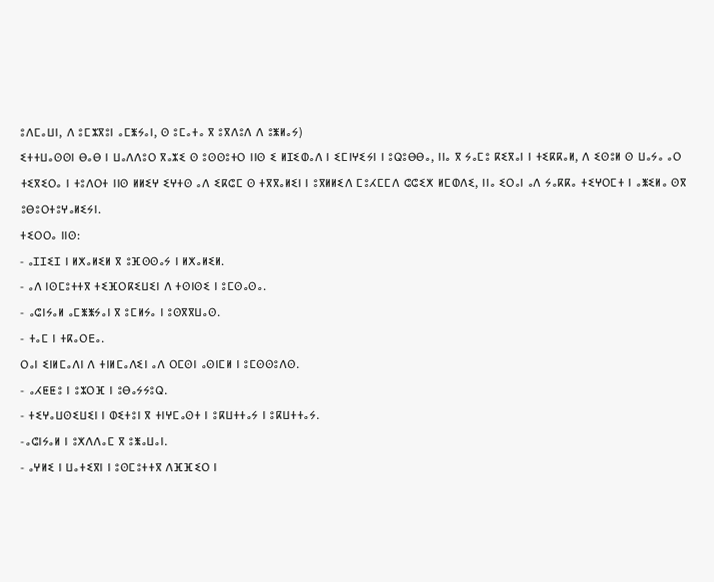ⵓⴷⵎⴰⵡⵏ, ⴷ ⵓⵎⵣⴳⵓⵏ ⴰⵎⵥⵢⴰⵏ, ⵙ ⵓⵎⴰⵜⴰ ⴳ ⵓⴳⴷⵓⴷ ⴷ ⵓⵥⵍⴰⵢ)
ⵉⵜⵜⵡⴰⵙⵙⵏ ⴱⴰⴱ ⵏ ⵡⴰⴷⴷⵓⵔ ⴳⴰⵣⵉ ⵙ ⵓⵙⵙⵓⵜⵔ ⵏⵏⵙ ⵉ ⵍⵊⵉⵀⴰⴷ ⵏ ⵉⵎⵏⵖⵉⵢⵏ ⵏ ⵓⵕⵓⴱⴱⴰ, ⵏⵏⴰ ⴳ ⵢⴰⵎⵓ ⴽⵉⴳⴰⵏ ⵏ ⵜⵉⴽⴽⴰⵍ, ⴷ ⵉⵙⵓⵍ ⵙ ⵡⴰⵢⴰ ⴰⵔ ⵜⵉⴳⵉⵔⴰ ⵏ ⵜⵓⴷⵔⵜ ⵏⵏⵙ ⵍⵍⵉⵖ ⵉⵖⵜⵙ ⴰⴷ ⵉⴽⵛⵎ ⵙ ⵜⴳⴳⴰⵍⵉⵏ ⵏ ⵓⴳⵍⵍⵉⴷ ⵎⵓⵃⵎⵎⴷ ⵛⵛⵉⵅ ⵍⵎⵀⴷⵉ, ⵏⵏⴰ ⵉⵔⴰⵏ ⴰⴷ ⵢⴰⴽⴽⴰ ⵜⵉⵖⵔⵎⵜ ⵏ ⴰⵥⵉⵍⴰ ⵙⴳ ⵓⴱⵓⵔⵜⵓⵖⴰⵍⵉⵢⵏ.
ⵜⵉⵔⵔⴰ ⵏⵏⵙ:
- ⴰⵊⵊⵉⵊ ⵏ ⵍⵅⴰⵍⵉⵍ ⴳ ⵓⴼⵙⵙⴰⵢ ⵏ ⵍⵅⴰⵍⵉⵍ.
- ⴰⴷ ⵏⵙⵎⵓⵜⵜⴳ ⵜⵉⴼⵔⴽⵉⵡⵉⵏ ⴷ ⵜⵙⵏⵙⵉ ⵏ ⵓⵎⵙⴰⵙⴰ.
- ⴰⵛⵏⵢⴰⵍ ⴰⵎⵥⵥⵢⴰⵏ ⴳ ⵓⵎⵍⵢⴰ ⵏ ⵓⵙⴳⴳⵡⴰⵙ.
- ⵜⴰⵎ ⵏ ⵜⴽⴰⵔⴹⴰ.
ⵔⴰⵏ ⵉⵏⵍⵎⴰⴷⵏ ⴷ ⵜⵏⵍⵎⴰⴷⵉⵏ ⴰⴷ ⵔⵎⵙⵏ ⴰⵙⵏⵎⵍ ⵏ ⵓⵎⵙⵙⵓⴷⵙ.
- ⴰⵃⵟⵟⵓ ⵏ ⵓⵣⵔⴼ ⵏ ⵓⴱⴰⵢⵢⵓⵕ.
- ⵜⵉⵖⴰⵡⵙⵉⵡⵉⵏ ⵏ ⵀⵉⵜⵓⵏ ⴳ ⵜⵏⵖⵎⴰⵙⵜ ⵏ ⵓⴽⵡⵜⵜⴰⵢ ⵏ ⵓⴽⵡⵜⵜⴰⵢ.
-ⴰⵛⵏⵢⴰⵍ ⵏ ⵓⵅⴷⴷⴰⵎ ⴳ ⵓⵥⴰⵡⴰⵏ.
- ⴰⵖⵍⵉ ⵏ ⵡⴰⵜⵉⴳⵏ ⵏ ⵓⵙⵎⵓⵜⵜⴳ ⴷⴼⴼⵉⵔ ⵏ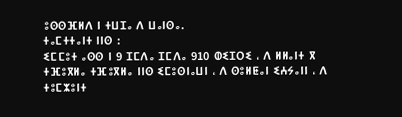ⵓⵙⵙⴼⵍⴷ ⵏ ⵜⵡⵊⴰ ⴷ ⵡⴰⵏⵙⴰ.
ⵜⴰⵎⵜⵜⴰⵏⵜ ⵏⵏⵙ :
ⵉⵎⵎⵓⵜ ⴰⵙⵙ ⵏ 9 ⵊⵎⴷⴰ ⵊⵎⴷⴰ 910 ⵀⵉⵊⵔⵉ ، ⴷ ⵍⵍⴰⵏⵜ ⴳ ⵜⴼⵓⴳⵍⴰ ⵜⴼⵓⴳⵍⴰ ⵏⵏⵙ ⵉⵎⵓⵙⵏⴰⵡⵏ ، ⴷ ⵙⵓⵍⵟⴰⵏ ⵉⵄⵢⴰⵏⵏ ، ⴷ ⵜⵓⵎⵣⵓⵏⵜ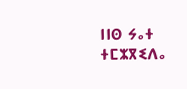ⵏⵏⵙ ⵢⴰⵜ ⵜⵎⵣⴳⵉⴷⴰ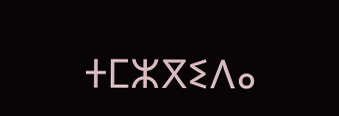ⵜⵎⵣⴳⵉⴷⴰ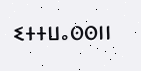ⵉⵜⵜⵡⴰⵙⵙⵏⵏ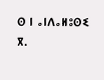ⵙ ⵏ ⴰⵏⴷⴰⵍⵓⵙⵉ ⴳ.